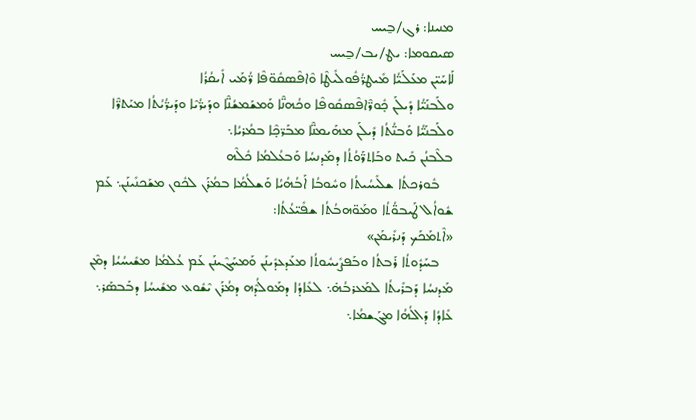ܡܢܝܢܐ: ܪܓ/ܒ̱ܝܚ
ܣܝܩܘܡܐ: ܝܛ/ܝܒ/ܒ̱ܝܚ
ܠܰܐܚܰܝ̈ܢ ܡܥܰܠܰܝ̈ܳܐ ܡܺܝܛܪ̈ܳܦܽܘܠܺܝܛܶܐ ܘܶܐܦܶܣܩܽܘ̈ܦܶܐ ܪ̈ܳܡܰܝ ܐܺܝܩܳܪܳܐ
ܘܠܰܒܢܰܝ̈ܳܐ ܕܺܝܠܰܢ ܟ̣ܽܘܪ̈ܶܐܦܶܣܩܽܘܦܶܐ ܘܟܳܗܢ̈ܶܐ ܘܰܡܫܰܡܫܳܢ̈ܶܐ ܘܕܰܝܪ̈ܳܝܶܐ ܘܕܰܝܪ̈ܳܝܳܬܳܐ ܡܝܰܬܪ̈ܶܐ
ܘܠܰܒܢܰܝ̈ܳܐ ܘܰܒܢ̈ܳܬܳܐ ܕܺܝܠܰܢ ܡܗܰܝܡܢ̈ܶܐ ܡܒܰܪ̈ܟ̣ܶܐ ܒܡܳܪܝܳܐ܆
ܒܠܶܒܢܳܢ ܟܺܝܬ ܘܒܰܐܬܪ̈ܰܘܳܬܳܐ ܕܡܰܕܢܚܳܐ ܘܰܒܥܳܠܡܳܐ ܟܽܠܶܗ
    ܒܽܘܪܟܬܳܐ ܫܠܺܝܚܳܝܬܳܐ ܘܚܽܘܒܳܐ ܐܰܒܳܗܳܝܳܐ ܘܰܫܠܳܡܳܐ ܒܡܳܪܰܢ ܠܟܽܘܢ ܡܫܰܟܢܺܝܢܰܢ܆ ܥܰܡ ܫܽܘܐܳܠ ܛܰܝܒܘ̈ܳܬܳܐ ܘܡܰܘ̈ܗܒܳܬܳܐ ܫܦܺܝ̈ܥܳܬܳܐ:
«ܐܶܬܡܰܟܰܟ ܕܰܢܪܺܝܡܰܢ»
    ܒܚܰܕܽܘܬܳܐ ܪܰܒܬܳܐ ܘܒܰܦܨܺܝܚܽܘܬܳܐ ܡܥܰܕܥܕܺܝܢܰܢ ܘܰܡܚܰܓܶܝܢܰܢ ܥܰܡ ܥܳܠܡܳܐ ܡܫܺܝܚܳܝܳܐ ܕܡܶܢ ܡܰܕܢܚܳܐ ܕܰܒܪܺܝܬܳܐ ܠܡܰܥܪܒܳܗ̇܆ ܠܥܺܐܕܳܐ ܕܡܰܘܠܳܕܶܗ ܕܡܳܪܰܢ ܝܶܫܽܘܥ ܡܫܺܝܚܳܐ ܕܒܰܒܣܰܪ܆ ܥܺܐܕܳܐ ܕܰܐܠܳܗܳܐ ܡܓܰܫܡܳܐ܆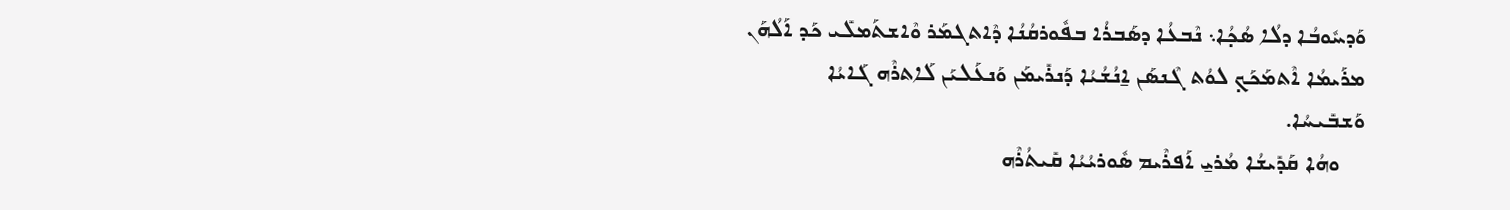ܘܰܕܚܽܘܒܳܐ ܕܠܳܐ ܣܳܟ̣ܳܐ܆ ܢܶܒܥܳܐ ܕܣܰܒܪܳܐ ܒܦܽܘܪܩܳܢܳܐ ܕܶܐܬܓܡܰܪ ܘܶܐܫܬܰܡܠܺܝ ܟܰܕ ܐܰܠܳܗܰܢ ܡܪܰܝܡܳܐ ܐܶܬܡܰܟܰܟ̣ ܠܘܳܬ ܓܶܢܣܰܢ ܐ̱ܢܳܫܳܝܳܐ ܕܰܢܪܺܝܡܰܢ ܘܰܢܥܰܠܝܰܢ ܠܰܐܬܪܶܗ ܓܰܐܝܳܐ ܘܰܫܒܺܝܚܳܐ.
    ܘܗܳܐ ܩܰܕܺܝܫܳܐ ܡܳܪܝ̱ ܐܰܦܪܶܝܡ ܣܽܘܪܝܳܝܳܐ ܩܺܝܬܳܪܶܗ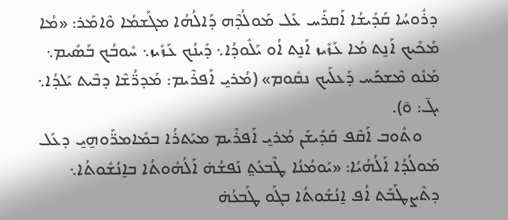ܕܪܽܘܚܳܐ ܩܰܕܺܝܫܳܐ ܐܰܩܪܰܚ ܥܰܠ ܡܰܘܠܳܕܶܗ ܕܰܐܠܳܗܳܐ ܡܓܰܫܡܳܐ ܘܶܐܡܰܪ: «ܡܳܐ ܡܰܟܺܝܟ ܐܰܢ̱ܬ ܡܳܐ ܥܰܙܺܝܙ ܐܰܢ̱ܬ ܐܳܘ ܝܰܠܽܘܕܳܐ܆ ܕܺܝܢܳܟ ܥܰܙܺܝܙ܆ ܚܽܘܒܳܟ ܒܰܣܺܝܡ܆ ܡܰܢܽܘ ܡܶܫܟܰܚ ܕܰܥܠܰܝܟ ܢܩܽܘܡ» (ܡܳܪܝ̱ ܐܰܦܪܶܝܡ: ܡܰܕܪ̈ܳܫܶܐ ܕܒܶܝܬ ܝܰܠܕܳܐ܆ ܝܓ̄: ܘ̄).
    ܘܬܽܘܒ ܐܰܩܶܦ ܩܰܕܺܝܫܰܢ ܡܳܪܝ̱ ܐܰܦܪܶܝܡ ܡܝܰܬܪܳܐ ܒܡܺܐܡܪ̈ܰܘܗ̱ܝ̱ ܕܥܰܠ ܡܰܘܠܳܕܳܐ ܐܰܠܳܗܳܝܳܐ: «ܝܰܘܡܳܢܳܐ ܛܶܒܥܰܬ݀ ܢܰܦܫܳܗ̇ ܐܰܠܳܗܽܘܬܳܐ ܒܐ̱ܢܳܫܽܘܬܳܐ܆ ܕܬܶܨܛܰܒܰܬ ܐܳܦ ܐ̱ܢܳܫܽܘܬܳܐ ܒܓܰܘ ܛܰܒܥܳܗ̇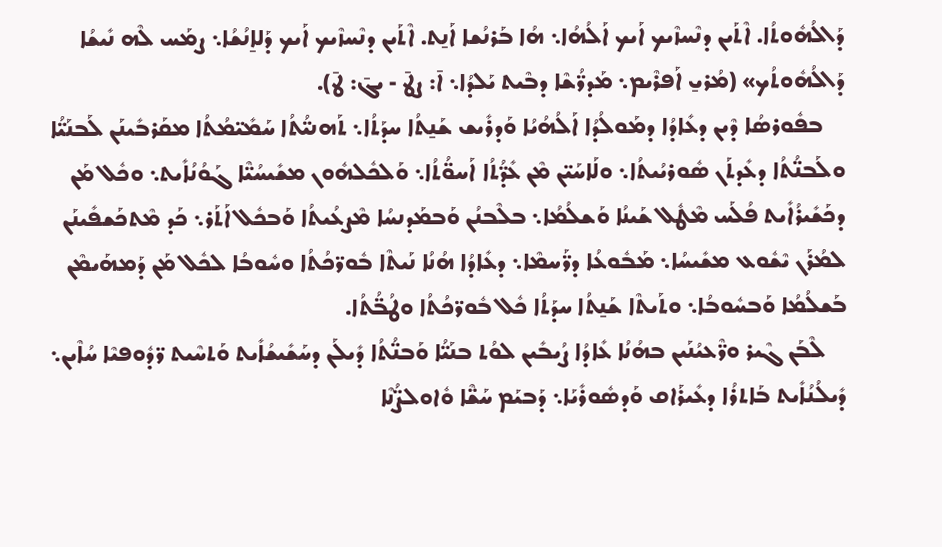ܕܰܐܠܳܗܽܘܬܳܐ. ܐܶܬܰܝܢ ܕܢܶܚܙܶܝܟ ܐܰܝܟ ܐܰܠܳܗܳܐ܆ ܗܳܐ ܒܰܪܢܳܫܐ ܐܰܢ̱ܬ. ܐܶܬܰܝܢ ܕܢܶܚܙܶܝܟ ܐܰܝܟ ܕܰܠܐ̱ܢܳܫܳܐ܆ ܨܡܰܚ ܠܶܗ ܢܺܝܫܳܐ ܕܰܐܠܳܗܽܘܬܳܟ» (ܡܳܪܝ̱ ܐܰܦܪܶܝܡ܆ ܡܰܕܪ̈ܳܫܶܐ ܕܒܶܝܬ ܝܰܠܕܳܐ܆ ܐ̄: ܨܛ̄ - ܝܓ̄: ܛ̄).
    ܒܦܽܘܪܣܳܐ ܕܶܝܢ ܕܥܺܐܕܳܐ ܕܡܰܘܠܳܕܳܐ ܐܰܠܳܗܳܝܳܐ ܘܰܕܪܺܝܫ ܫܰܢ̱ܬܳܐ ܚܕܰܬܳܐ܆ ܬܰܗܢܝ̈ܳܬܳܐ ܚܰܡܺܝ̈ܡܳܬܳܐ ܡܩܰܪܒܺܝܢܰܢ ܠܰܒܢܰܝ̈ܳܐ ܘܠܰܒܢ̈ܳܬܳܐ ܕܥܺܕܬܰܢ ܣܽܘܪܝܳܝܬܳܐ܆ ܘܠܰܐܚܰܝ̈ܢ ܡܶܢ ܥܺܕ̈ܳܬܳܐ ܐܰܚܘ̈ܳܬܳܐ܆ ܘܰܠܟܽܠܗܽܘܢ ܡܫܺܝܚܳܝ̈ܶܐ ܓܰܘܳܢܳܐܺܝܬ܆ ܘܟܽܠ ܡܰܢ ܕܟܰܫܺܝܪܳܐܺܝܬ ܦܳܠܰܚ ܡܶܛܽܠ ܫܰܝܢܳܐ ܘܰܫܠܳܡܳܐ܆ ܒܠܶܒܢܳܢ ܘܰܒܡܰܕܢܚܳܐ ܡܶܨܥܳܝܬܳܐ ܘܰܒܟܽܠ ܐܰܬܰܪ܆ ܟܰܕ ܡܶܬܟܰܫܦܺܝܢܰܢ ܠܡܳܪܰܢ ܝܶܫܽܘܥ ܡܫܺܝܚܳܐ܆ ܡܰܒܽܘܥܳܐ ܕܪ̈ܰܚܡܶܐ܆ ܕܥܺܐܕܳܐ ܗܳܢܳܐ ܢܰܝܬܶܐ ܒܽܘܪ̈ܟܳܬܳܐ ܘܚܽܘܒܳܐ ܠܟܽܠ ܡܰܢ ܕܰܡܗܰܝܡܶܢ ܒܰܫܠܳܡܳܐ ܘܰܒܚܽܘܒܳܐ܆ ܘܬܰܝܬܶܐ ܫܰܢ̱ܬܳܐ ܚܕܰܬܳܐ ܟܽܠ ܒܽܘܪ̈ܟܳܬܳܐ ܘܛܳܒ̈ܳܬܳܐ.
    ܠܶܒܰܢ ܓܶܝܪ ܘܪ̈ܶܥܝܳܢܰܝܢ ܒܗܳܢܳܐ ܥܺܐܕܳܐ ܨܳܝܒܺܝܢ ܠܘܳܬ ܒܢܰܝ̈ܳܐ ܘܰܒܢ̈ܳܬܳܐ ܕܺܝܠܰܢ ܕܚܰܫܺܝܫܳܐܺܝܬ ܘܰܬܚܶܝܬ ܪ̈ܕܽܘܦܝܶܐ ܚܳܐܶܝܢ܆ ܕܺܝܠܳܢܳܐܺܝܬ ܒܰܐܬܪܳܐ ܕܥܺܝܪܰܐܩ ܘܰܕܣܽܘܪܺܝܰܐ܆ ܕܰܒܝܰܡ ܚܰܫ̈ܶܐ ܘܽܐܘܠܨ̈ܳܢܶܐ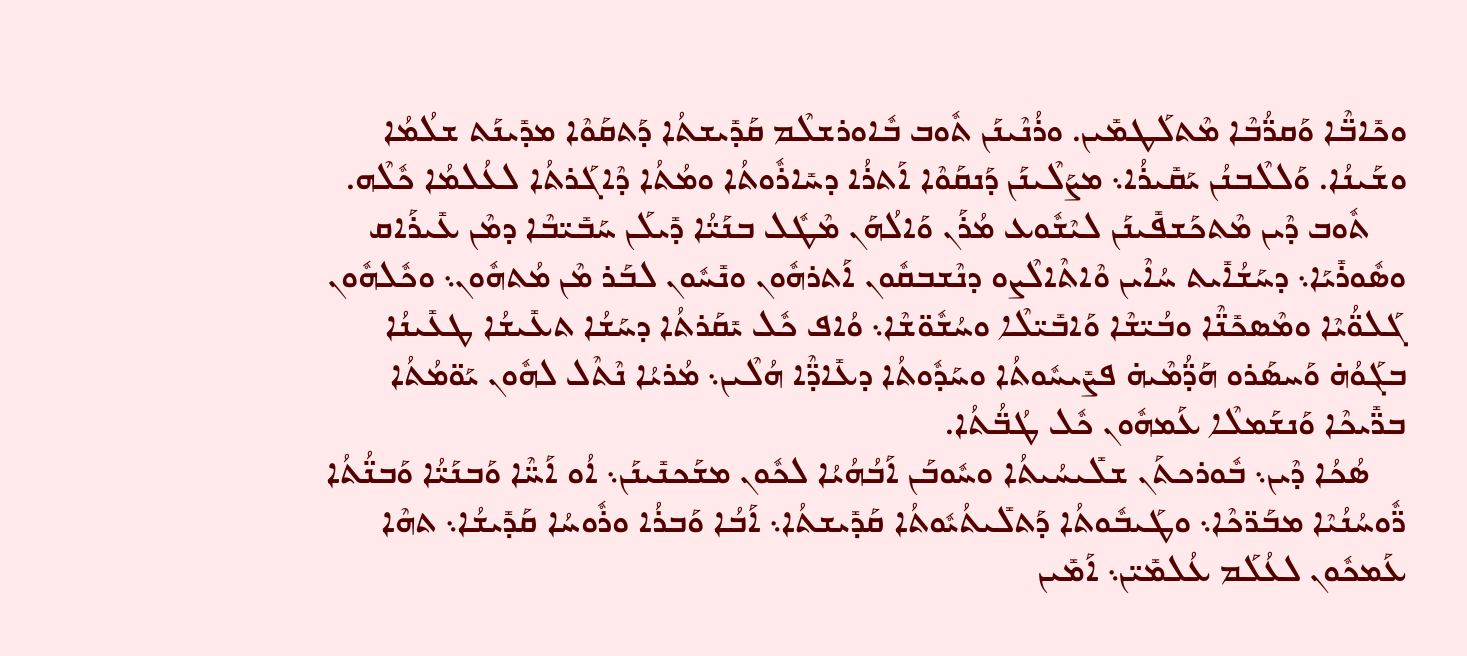ܘܟܺܐܒ̈ܶܐ ܘܰܩܪ̈ܳܒܶܐ ܡܶܬܠܰܛܡܺܝܢ. ܘܪܳܢܶܝܢܰܢ ܬܽܘܒ ܒܽܐܘܪܫܠܶܡ ܩܰܕܺܝܫܬܳܐ ܕܰܬܩܰܘܶܐ ܡܕܺܝܢܰܬ ܫܠܳܡܳܐ ܘܫܰܝܢܳܐ. ܘܰܠܠܶܒܢܳܢ ܝܰܩܺܝܪܳܐ܆ ܡܨܰܠܶܝܢܰܢ ܕܰܢܩܰܘܶܐ ܐܰܬܪܳܐ ܕܚܺܐܪܽܘܬܳܐ ܘܡܳܬܳܐ ܕܶܐܓܰܪܬܳܐ ܠܥܳܠܡܳܐ ܟܽܠܶܗ.
    ܬܽܘܒ ܕܶܝܢ ܡܶܬܟܰܫܦܺܝܢܰܢ ܠܝܶܫܽܘܥ ܡܳܪܰܢ ܘܰܐܠܳܗܰܢ ܡܶܛܽܠ ܒܢܰܝ̈ܳܐ ܕܺܝܠܰܢ ܚܰܒܺܝ̈ܒܶܐ ܕܡܶܢ ܥܺܝܪܰܐܩ ܘܣܽܘܪܺܝܰܐ܆ ܕܚܰܫܳܐܺܝܬ ܚܳܐܶܝܢ ܘܶܐܬܶܐܠܶܨܘ ܕܢܶܫܒܩܽܘܢ ܐܰܬܪܗܽܘܢ ܘܢܺܚܽܘܢ ܠܒܰܪ ܡܶܢ ܡܳܬܗܽܘܢ܆ ܘܟܽܠܗܽܘܢ ܓܰܠܘ̈ܳܝܶܐ ܘܡܶܣܟܺܢ̈ܶܐ ܘܒܳܝ̈ܫܶܐ ܘܰܐܒܺܝ̈ܠܶܐ ܘܚܳܫܽܘ̈ܫܶܐ܆ ܘܳܐܦ ܟܽܠ ܝܺܩܰܪܬܳܐ ܕܚܰܫܳܐ ܬܥܺܝܫܳܐ ܛܥܺܝܢܳܐ ܒܓܰܘܳܗ̇ ܘܰܚܣܰܪܘ ܗܰܕ̈ܳܡܶܝܗ̇ ܦܨܺܝܚܽܘܬܳܐ ܘܚܰܕܽܘܬܳܐ ܕܥܺܐܕ̈ܶܐ ܗܳܠܶܝܢ܆ ܡܳܪܝܳܐ ܢܶܬܶܠ ܠܗܽܘܢ ܝܰܘ̈ܡܳܬܳܐ ܒܪ̈ܺܝܟܶܐ ܘܰܢܫܰܡܠܶܐ ܥܰܡܗܽܘܢ ܟܽܠ ܛܳܒ̈ܳܬܳܐ.
    ܣܳܟܳܐ ܕܶܝܢ܆ ܒܽܘܪܟܬܰܢ ܫܠܺܝܚܳܝܬܳܐ ܘܚܽܘܒܰܢ ܐܰܒܳܗܳܝܳܐ ܠܟܽܘܢ ܡܫܰܟܢܺܝܢܰܢ܆ ܐܳܘ ܐܰܚ̈ܶܐ ܘܰܒܢܰܝ̈ܳܐ ܘܰܒܢ̈ܳܬܳܐ ܪ̈ܽܘܚܳܢܳܝܶܐ ܡܒܰܪ̈ܟܶܐ܆ ܘܛܰܝܒܽܘܬܳܐ ܕܰܬܠܺܝܬܳܝܽܘܬܳܐ ܩܰܕܺܝܫܬܳܐ܆ ܐܰܒܳܐ ܘܰܒܪܳܐ ܘܪܽܘܚܳܐ ܩܰܕܺܝܫܳܐ܆ ܬܗܶܐ ܥܰܡܟܽܘܢ ܠܥܳܠܰܡ ܥܳܠܡܺܝ̈ܢ܆ ܐܰܡܺܝܢ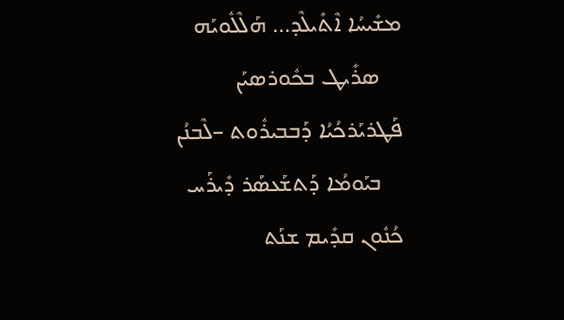ܡܫܺܝܚܳܐ ܐܶܬܺܝܠܶܕ... ܗܰܠܶܠܽܘܝܰܗ
    ܣܪܺܝܛ ܒܟܽܘܪܣܝܰܢ ܦܰܛܪܝܰܪܟܳܝܳܐ ܕܰܒܒܝܪܽܘܬ –ܠܶܒܢܳܢ
    ܒܝܰܘܡܳܐ ܕܰܬܫܰܥܣܰܪ ܕܺܝܪܰܚ ܟܳܢܽܘܢ ܩܕܺܝܡ ܫܢܰܬ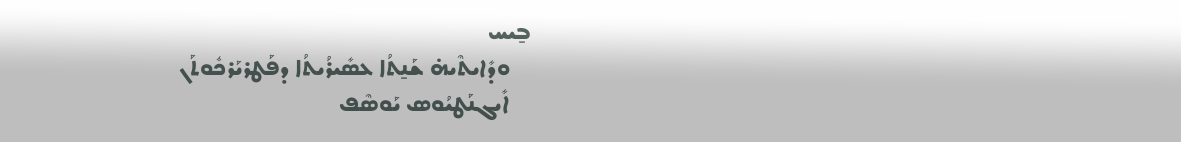ܒ̱ܝܚ
    ܘܕܺܐܝܬܶܝܗ̇ ܫܰܢ̱ܬܳܐ ܥܣܺܝܪܳܝܬܳܐ ܕܦܰܛܪܝܰܪܟܽܘܬܰܢ
    ܐܺܝܓܢܰܛܝܳܘܣ ܝܰܘܣܶܦ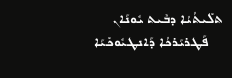ܬܠܺܝܬܳܝܳܐ ܕܒܶܝܬ ܝܽܘܢܰܐܢ
    ܦܰܛܪܝܰܪܟܳܐ ܕܰܐܢܛܝܽܘܟܺܝܰܐ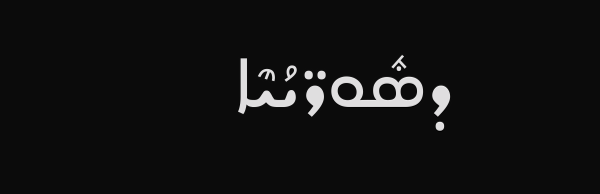ܕܣܽܘܪ̈ܝܳܝܶܐ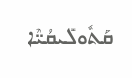ܩܰܬܽܘܠܺܝܩܳܝ̈ܶܐ